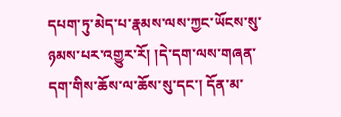དཔག་ཏུ་མེད་པ་རྣམས་ལས་ཀྱང་ཡོངས་སུ་ཉམས་པར་འགྱུར་རོ། །དེ་དག་ལས་གཞན་དག་གིས་ཆོས་ལ་ཆོས་སུ་དང་། དོན་མ་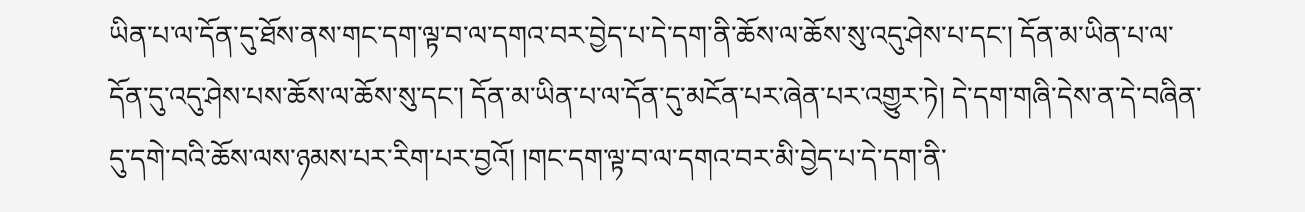ཡིན་པ་ལ་དོན་དུ་ཐོས་ནས་གང་དག་ལྟ་བ་ལ་དགའ་བར་བྱེད་པ་དེ་དག་ནི་ཆོས་ལ་ཆོས་སུ་འདུ་ཤེས་པ་དང་། དོན་མ་ཡིན་པ་ལ་དོན་དུ་འདུ་ཤེས་པས་ཆོས་ལ་ཆོས་སུ་དང་། དོན་མ་ཡིན་པ་ལ་དོན་དུ་མངོན་པར་ཞེན་པར་འགྱུར་ཏེ། དེ་དག་གཞི་དེས་ན་དེ་བཞིན་དུ་དགེ་བའི་ཆོས་ལས་ཉམས་པར་རིག་པར་བྱའོ། །གང་དག་ལྟ་བ་ལ་དགའ་བར་མི་བྱེད་པ་དེ་དག་ནི་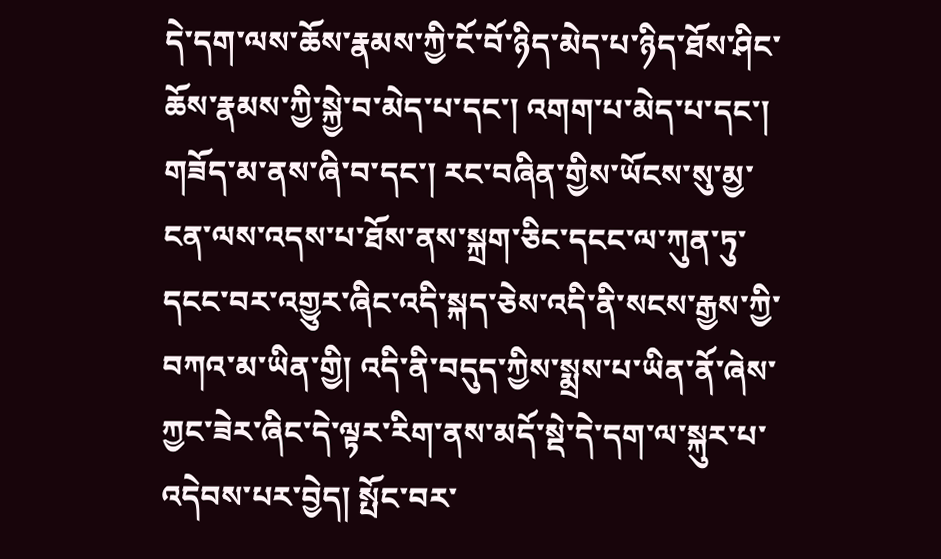དེ་དག་ལས་ཆོས་རྣམས་ཀྱི་ངོ་བོ་ཉིད་མེད་པ་ཉིད་ཐོས་ཤིང་ཆོས་རྣམས་ཀྱི་སྐྱེ་བ་མེད་པ་དང་། འགག་པ་མེད་པ་དང་། གཟོད་མ་ནས་ཞི་བ་དང་། རང་བཞིན་གྱིས་ཡོངས་སུ་མྱ་ངན་ལས་འདས་པ་ཐོས་ནས་སྐྲག་ཅིང་དངང་ལ་ཀུན་ཏུ་དངང་བར་འགྱུར་ཞིང་འདི་སྐད་ཅེས་འདི་ནི་སངས་རྒྱས་ཀྱི་བཀའ་མ་ཡིན་གྱི། འདི་ནི་བདུད་ཀྱིས་སྨྲས་པ་ཡིན་ནོ་ཞེས་ཀྱང་ཟེར་ཞིང་དེ་ལྟར་རིག་ནས་མདོ་སྡེ་དེ་དག་ལ་སྐུར་པ་འདེབས་པར་བྱེད། སྤོང་བར་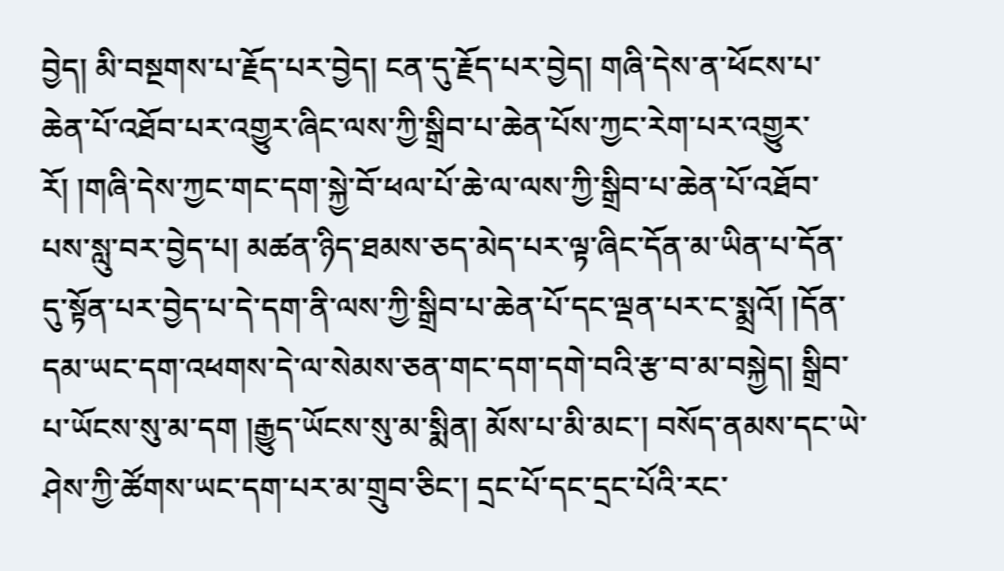བྱེད། མི་བསྔགས་པ་རྗོད་པར་བྱེད། ངན་དུ་རྗོད་པར་བྱེད། གཞི་དེས་ན་ཕོངས་པ་ཆེན་པོ་འཐོབ་པར་འགྱུར་ཞིང་ལས་ཀྱི་སྒྲིབ་པ་ཆེན་པོས་ཀྱང་རེག་པར་འགྱུར་རོ། །གཞི་དེས་ཀྱང་གང་དག་སྐྱེ་བོ་ཕལ་པོ་ཆེ་ལ་ལས་ཀྱི་སྒྲིབ་པ་ཆེན་པོ་འཐོབ་པས་སླུ་བར་བྱེད་པ། མཚན་ཉིད་ཐམས་ཅད་མེད་པར་ལྟ་ཞིང་དོན་མ་ཡིན་པ་དོན་དུ་སྟོན་པར་བྱེད་པ་དེ་དག་ནི་ལས་ཀྱི་སྒྲིབ་པ་ཆེན་པོ་དང་ལྡན་པར་ང་སྨྲའོ། །དོན་དམ་ཡང་དག་འཕགས་དེ་ལ་སེམས་ཅན་གང་དག་དགེ་བའི་རྩ་བ་མ་བསྐྱེད། སྒྲིབ་པ་ཡོངས་སུ་མ་དག །རྒྱུད་ཡོངས་སུ་མ་སྨིན། མོས་པ་མི་མང་། བསོད་ནམས་དང་ཡེ་ཤེས་ཀྱི་ཚོགས་ཡང་དག་པར་མ་གྲུབ་ཅིང་། དྲང་པོ་དང་དྲང་པོའི་རང་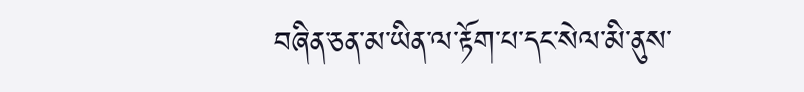བཞིན་ཅན་མ་ཡིན་ལ་རྟོག་པ་དང་སེལ་མི་ནུས་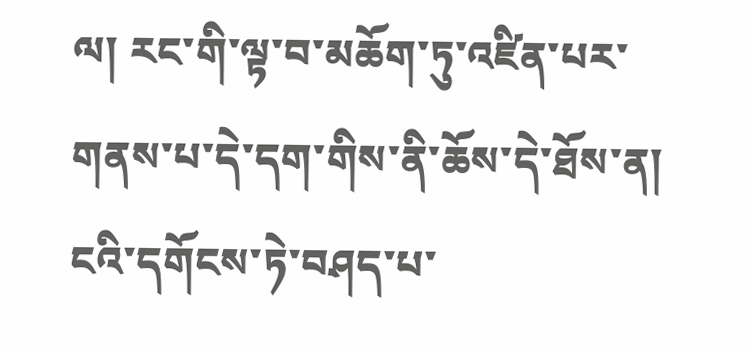ལ། རང་གི་ལྟ་བ་མཆོག་ཏུ་འཛིན་པར་གནས་པ་དེ་དག་གིས་ནི་ཆོས་དེ་ཐོས་ན། ངའི་དགོངས་ཏེ་བཤད་པ་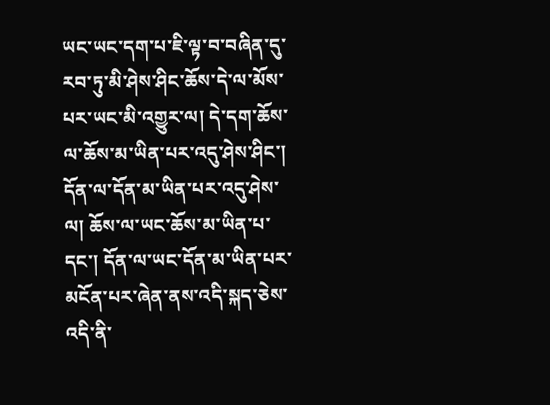ཡང་ཡང་དག་པ་ཇི་ལྟ་བ་བཞིན་དུ་རབ་ཏུ་མི་ཤེས་ཤིང་ཆོས་དེ་ལ་མོས་པར་ཡང་མི་འགྱུར་ལ། དེ་དག་ཆོས་ལ་ཆོས་མ་ཡིན་པར་འདུ་ཤེས་ཤིང་། དོན་ལ་དོན་མ་ཡིན་པར་འདུ་ཤེས་ལ། ཆོས་ལ་ཡང་ཆོས་མ་ཡིན་པ་དང་། དོན་ལ་ཡང་དོན་མ་ཡིན་པར་མངོན་པར་ཞེན་ནས་འདི་སྐད་ཅེས་འདི་ནི་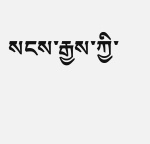སངས་རྒྱས་ཀྱི་